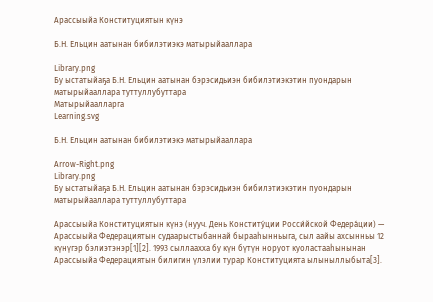Арассыыйа Конституциятын күнэ

Б.Н. Ельцин аатынан бибилэтиэкэ матырыйааллара

Library.png
Бу ыстатыйаҕа Б.Н. Ельцин аатынан бэрэсидьиэн бибилэтиэкэтин пуондарын матырыйааллара туттуллубуттара
Матырыйаалларга
Learning.svg

Б.Н. Ельцин аатынан бибилэтиэкэ матырыйааллара

Arrow-Right.png
Library.png
Бу ыстатыйаҕа Б.Н. Ельцин аатынан бэрэсидьиэн бибилэтиэкэтин пуондарын матырыйааллара туттуллубуттара

Арассыыйа Конституциятын күнэ (нууч. День Конститу́ции Росси́йской Федера́ции) — Арассыыйа Федерациятын судаарыстыбаннай бырааһынньыга, сыл аайы ахсынньы 12 күнүгэр бэлиэтэнэр[1][2]. 1993 сыллаахха бу күн бүтүн норуот куоластааһынынан Арассыыйа Федерациятын билигин үлэлии турар Конституцията ылыныллыбыта[3].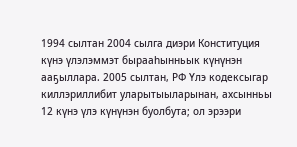1994 сылтан 2004 сылга диэри Конституция күнэ үлэлэммэт бырааһынньык күнүнэн ааҕыллара. 2005 сылтан, РФ Үлэ кодексыгар киллэриллибит уларытыыларынан, ахсынньы 12 күнэ үлэ күнүнэн буолбута; ол эрээри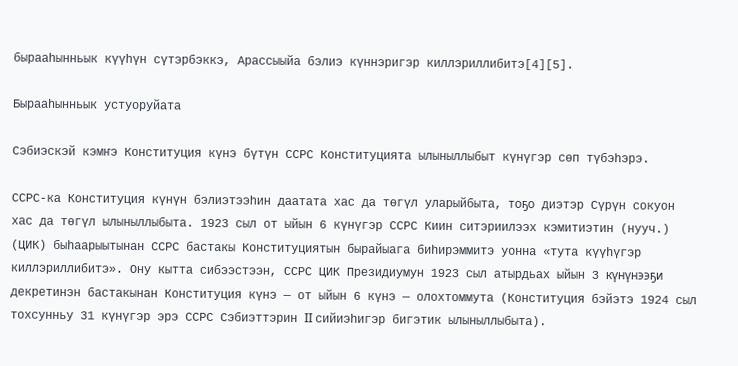бырааһынньык күүһүн сүтэрбэккэ, Арассыыйа бэлиэ күннэригэр киллэриллибитэ[4][5].

Бырааһынньык устуоруйата

Сэбиэскэй кэмҥэ Конституция күнэ бүтүн ССРС Конституцията ылыныллыбыт күнүгэр сөп түбэһэрэ.

ССРС-ка Конституция күнүн бэлиэтээһин даатата хас да төгүл уларыйбыта, тоҕо диэтэр Сүрүн сокуон хас да төгүл ылыныллыбыта. 1923 сыл от ыйын 6 күнүгэр ССРС Киин ситэриилээх кэмитиэтин (нууч.) (ЦИК) быһаарыытынан ССРС бастакы Конституциятын бырайыага биһирэммитэ уонна «тута күүһүгэр киллэриллибитэ». Ону кытта сибээстээн, ССРС ЦИК Президиумун 1923 сыл атырдьах ыйын 3 күнүнээҕи декретинэн бастакынан Конституция күнэ — от ыйын 6 күнэ — олохтоммута (Конституция бэйэтэ 1924 сыл тохсунньу 31 күнүгэр эрэ ССРС Сэбиэттэрин II сийиэһигэр бигэтик ылыныллыбыта).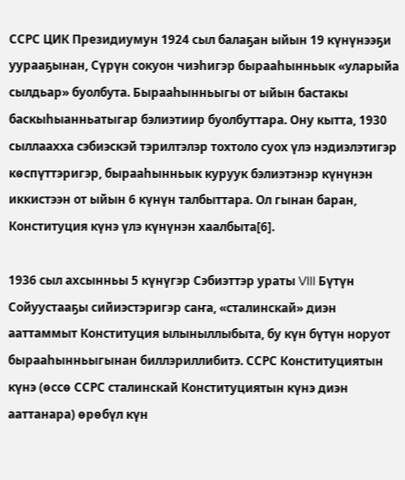ССРС ЦИК Президиумун 1924 сыл балаҕан ыйын 19 күнүнээҕи уурааҕынан, Сүрүн сокуон чиэһигэр бырааһынньык «уларыйа сылдьар» буолбута. Бырааһынньыгы от ыйын бастакы баскыһыанньатыгар бэлиэтиир буолбуттара. Ону кытта, 1930 сыллаахха сэбиэскэй тэрилтэлэр тохтоло суох үлэ нэдиэлэтигэр көспүттэригэр, бырааһынньык куруук бэлиэтэнэр күнүнэн иккистээн от ыйын 6 күнүн талбыттара. Ол гынан баран, Конституция күнэ үлэ күнүнэн хаалбыта[6].

1936 сыл ахсынньы 5 күнүгэр Сэбиэттэр ураты VIII Бүтүн Сойуустааҕы сийиэстэригэр саҥа, «сталинскай» диэн ааттаммыт Конституция ылыныллыбыта, бу күн бүтүн норуот бырааһынньыгынан биллэриллибитэ. ССРС Конституциятын күнэ (өссө ССРС сталинскай Конституциятын күнэ диэн ааттанара) өрөбүл күн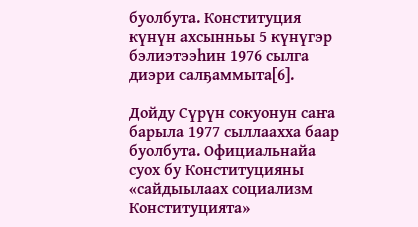буолбута. Конституция күнүн ахсынньы 5 күнүгэр бэлиэтээһин 1976 сылга диэри салҕаммыта[6].

Дойду Сүрүн сокуонун саҥа барыла 1977 сыллаахха баар буолбута. Официальнайа суох бу Конституцияны «сайдыылаах социализм Конституцията»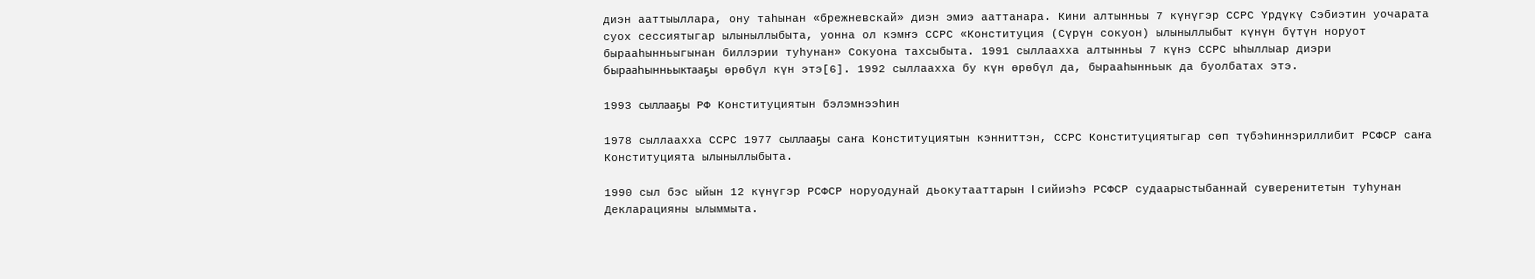диэн ааттыыллара, ону таһынан «брежневскай» диэн эмиэ ааттанара. Кини алтынньы 7 күнүгэр ССРС Үрдүкү Сэбиэтин уочарата суох сессиятыгар ылыныллыбыта, уонна ол кэмҥэ ССРС «Конституция (Сүрүн сокуон) ылыныллыбыт күнүн бүтүн норуот бырааһынньыгынан биллэрии туһунан» Сокуона тахсыбыта. 1991 сыллаахха алтынньы 7 күнэ ССРС ыһыллыар диэри бырааһынньыктааҕы өрөбүл күн этэ[6]. 1992 сыллаахха бу күн өрөбүл да, бырааһынньык да буолбатах этэ.

1993 сыллааҕы РФ Конституциятын бэлэмнээһин

1978 сыллаахха ССРС 1977 сыллааҕы саҥа Конституциятын кэнниттэн, ССРС Конституциятыгар сөп түбэһиннэриллибит РСФСР саҥа Конституцията ылыныллыбыта.

1990 сыл бэс ыйын 12 күнүгэр РСФСР норуодунай дьокутааттарын I сийиэһэ РСФСР судаарыстыбаннай суверенитетын туһунан Декларацияны ылыммыта.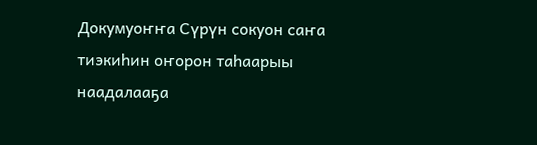Докумуоҥҥа Сүрүн сокуон саҥа тиэкиһин оҥорон таһаарыы наадалааҕа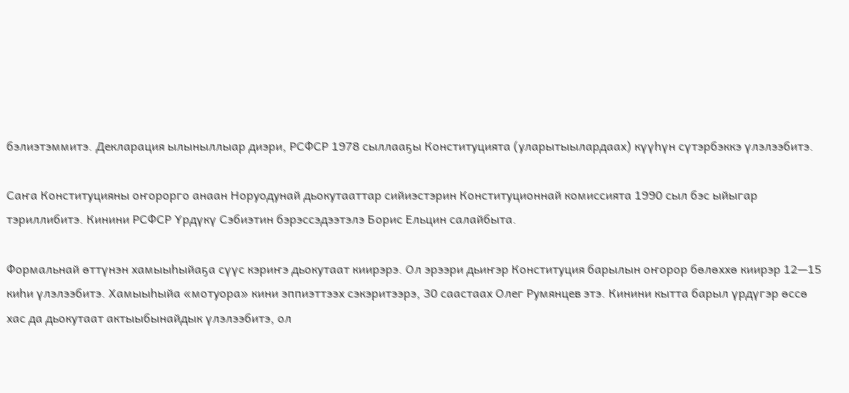бэлиэтэммитэ. Декларация ылыныллыар диэри, РСФСР 1978 сыллааҕы Конституцията (уларытыылардаах) күүһүн сүтэрбэккэ үлэлээбитэ.

Саҥа Конституцияны оҥорорго анаан Норуодунай дьокутааттар сийиэстэрин Конституционнай комиссията 1990 сыл бэс ыйыгар тэриллибитэ. Кинини РСФСР Үрдүкү Сэбиэтин бэрэссэдээтэлэ Борис Ельцин салайбыта.

Формальнай өттүнэн хамыыһыйаҕа сүүс кэриҥэ дьокутаат киирэрэ. Ол эрээри дьиҥэр Конституция барылын оҥорор бөлөххө киирэр 12—15 киһи үлэлээбитэ. Хамыыһыйа «мотуора» кини эппиэттээх сэкэритээрэ, 30 саастаах Олег Румянцев этэ. Кинини кытта барыл үрдүгэр өссө хас да дьокутаат актыыбынайдык үлэлээбитэ, ол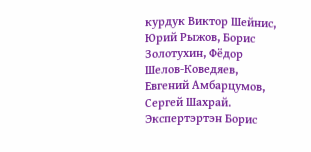курдук Виктор Шейнис, Юрий Рыжов, Борис Золотухин, Фёдор Шелов-Коведяев, Евгений Амбарцумов, Сергей Шахрай. Экспертэртэн Борис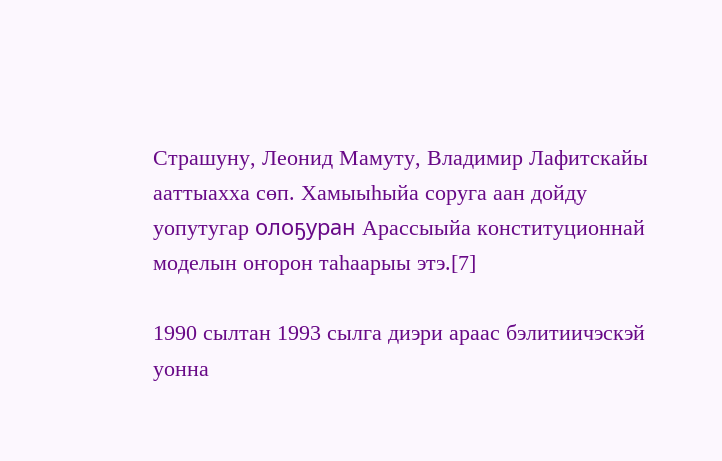Страшуну, Леонид Мамуту, Владимир Лафитскайы ааттыахха сөп. Хамыыһыйа соруга аан дойду уопутугар олоҕуран Арассыыйа конституционнай моделын оҥорон таһаарыы этэ.[7]

1990 сылтан 1993 сылга диэри араас бэлитиичэскэй уонна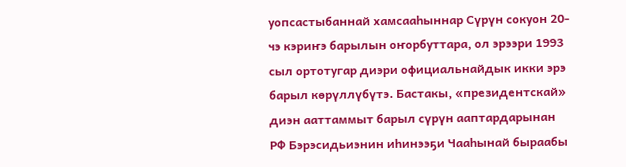уопсастыбаннай хамсааһыннар Сүрүн сокуон 20-чэ кэриҥэ барылын оҥорбуттара, ол эрээри 1993 сыл ортотугар диэри официальнайдык икки эрэ барыл көрүллүбүтэ. Бастакы, «президентскай» диэн ааттаммыт барыл сүрүн ааптардарынан РФ Бэрэсидьиэнин иһинээҕи Чааһынай быраабы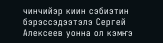чинчийэр киин сэбиэтин бэрэссэдээтэлэ Сергей Алексеев уонна ол кэмҥэ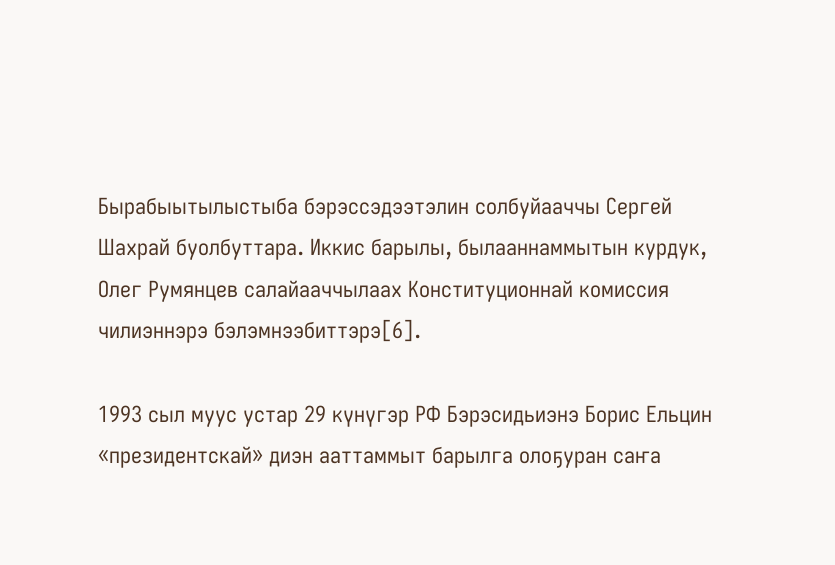Бырабыытылыстыба бэрэссэдээтэлин солбуйааччы Сергей Шахрай буолбуттара. Иккис барылы, былааннаммытын курдук, Олег Румянцев салайааччылаах Конституционнай комиссия чилиэннэрэ бэлэмнээбиттэрэ[6].

1993 сыл муус устар 29 күнүгэр РФ Бэрэсидьиэнэ Борис Ельцин «президентскай» диэн ааттаммыт барылга олоҕуран саҥа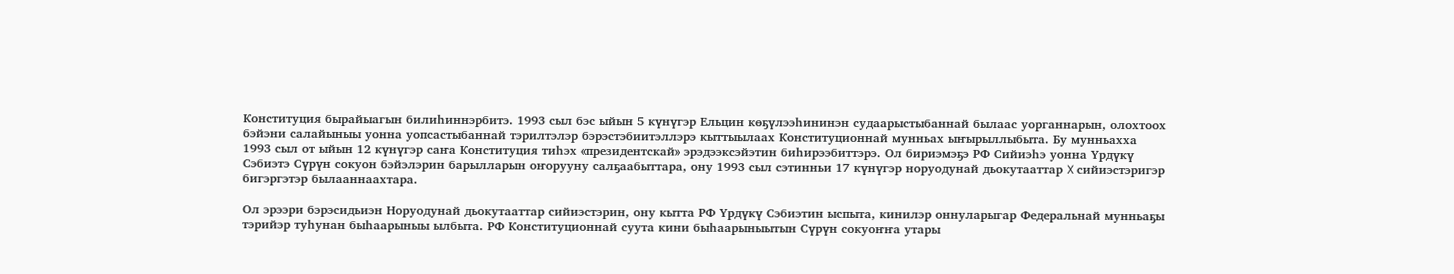Конституция бырайыагын билиһиннэрбитэ. 1993 сыл бэс ыйын 5 күнүгэр Ельцин көҕүлээһининэн судаарыстыбаннай былаас уорганнарын, олохтоох бэйэни салайыныы уонна уопсастыбаннай тэрилтэлэр бэрэстэбиитэллэрэ кыттыылаах Конституционнай мунньах ыҥырыллыбыта. Бу мунньахха 1993 сыл от ыйын 12 күнүгэр саҥа Конституция тиһэх «президентскай» эрэдээксэйэтин биһирээбиттэрэ. Ол бириэмэҕэ РФ Сийиэһэ уонна Үрдүкү Сэбиэтэ Сүрүн сокуон бэйэлэрин барылларын оҥорууну салҕаабыттара, ону 1993 сыл сэтинньи 17 күнүгэр норуодунай дьокутааттар X сийиэстэригэр бигэргэтэр былааннаахтара.

Ол эрээри бэрэсидьиэн Норуодунай дьокутааттар сийиэстэрин, ону кытта РФ Үрдүкү Сэбиэтин ыспыта, кинилэр оннуларыгар Федеральнай мунньаҕы тэрийэр туһунан быһаарыныы ылбыта. РФ Конституционнай суута кини быһаарыныытын Сүрүн сокуоҥҥа утары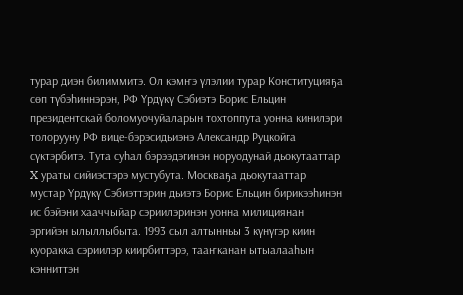турар диэн билиммитэ. Ол кэмҥэ үлэлии турар Конституцияҕа сөп түбэһиннэрэн, РФ Үрдүкү Сэбиэтэ Борис Ельцин президентскай боломуочуйаларын тохтоппута уонна кинилэри толорууну РФ вице-бэрэсидьиэнэ Александр Руцкойга сүктэрбитэ. Тута суһал бэрээдэгинэн норуодунай дьокутааттар X ураты сийиэстэрэ мустубута. Москваҕа дьокутааттар мустар Үрдүкү Сэбиэттэрин дьиэтэ Борис Ельцин бирикээһинэн ис бэйэни хааччыйар сэриилэринэн уонна милициянан эргийэн ылыллыбыта. 1993 сыл алтынньы 3 күнүгэр киин куоракка сэриилэр киирбиттэрэ, тааҥканан ытыалааһын кэнниттэн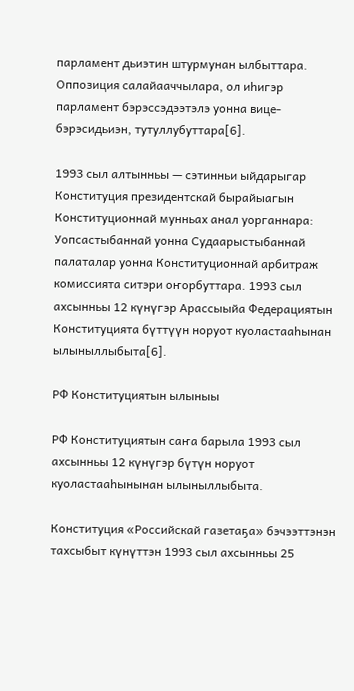парламент дьиэтин штурмунан ылбыттара. Оппозиция салайааччылара, ол иһигэр парламент бэрэссэдээтэлэ уонна вице-бэрэсидьиэн, тутуллубуттара[6].

1993 сыл алтынньы — сэтинньи ыйдарыгар Конституция президентскай бырайыагын Конституционнай мунньах анал уорганнара: Уопсастыбаннай уонна Судаарыстыбаннай палаталар уонна Конституционнай арбитраж комиссията ситэри оҥорбуттара. 1993 сыл ахсынньы 12 күнүгэр Арассыыйа Федерациятын Конституцията бүттүүн норуот куоластааһынан ылыныллыбыта[6].

РФ Конституциятын ылыныы

РФ Конституциятын саҥа барыла 1993 сыл ахсынньы 12 күнүгэр бүтүн норуот куоластааһынынан ылыныллыбыта.

Конституция «Российскай газетаҕа» бэчээттэнэн тахсыбыт күнүттэн 1993 сыл ахсынньы 25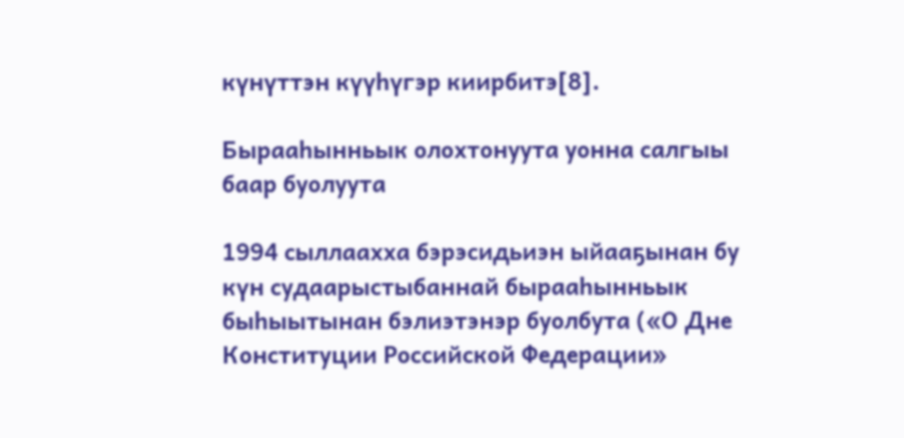күнүттэн күүһүгэр киирбитэ[8].

Бырааһынньык олохтонуута уонна салгыы баар буолуута

1994 сыллаахха бэрэсидьиэн ыйааҕынан бу күн судаарыстыбаннай бырааһынньык быһыытынан бэлиэтэнэр буолбута («О Дне Конституции Российской Федерации»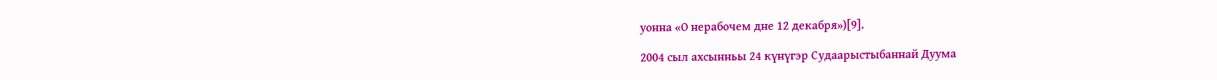уонна «О нерабочем дне 12 декабря»)[9].

2004 сыл ахсынньы 24 күнүгэр Судаарыстыбаннай Дуума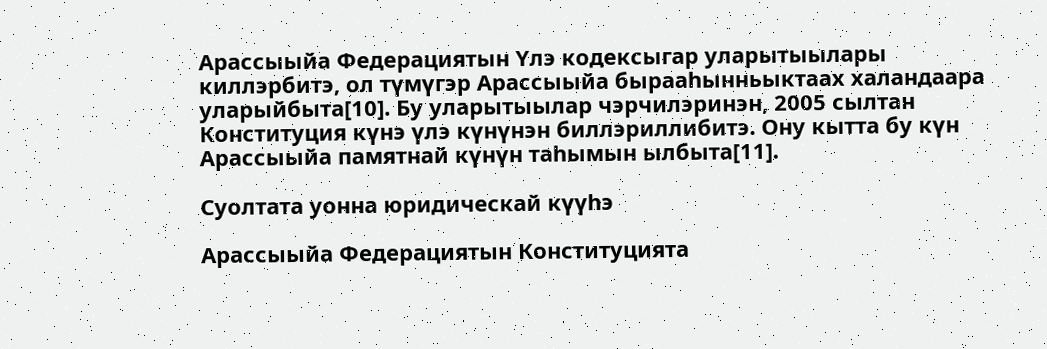Арассыыйа Федерациятын Үлэ кодексыгар уларытыылары киллэрбитэ, ол түмүгэр Арассыыйа бырааһынньыктаах халандаара уларыйбыта[10]. Бу уларытыылар чэрчилэринэн, 2005 сылтан Конституция күнэ үлэ күнүнэн биллэриллибитэ. Ону кытта бу күн Арассыыйа памятнай күнүн таһымын ылбыта[11].

Суолтата уонна юридическай күүһэ

Арассыыйа Федерациятын Конституцията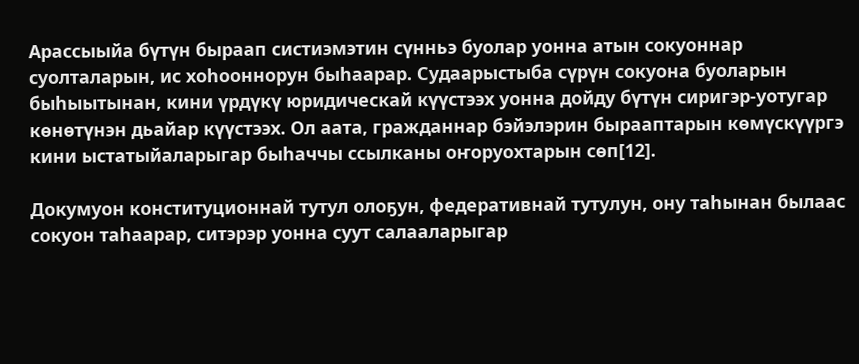Арассыыйа бүтүн быраап систиэмэтин сүнньэ буолар уонна атын сокуоннар суолталарын, ис хоһооннорун быһаарар. Судаарыстыба сүрүн сокуона буоларын быһыытынан, кини үрдүкү юридическай күүстээх уонна дойду бүтүн сиригэр-уотугар көнөтүнэн дьайар күүстээх. Ол аата, гражданнар бэйэлэрин бырааптарын көмүскүүргэ кини ыстатыйаларыгар быһаччы ссылканы оҥоруохтарын сөп[12].

Докумуон конституционнай тутул олоҕун, федеративнай тутулун, ону таһынан былаас сокуон таһаарар, ситэрэр уонна суут салааларыгар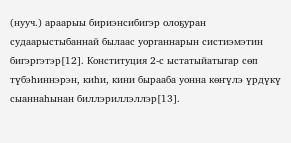(нууч.) араарыы бириэнсибигэр олоҕуран судаарыстыбаннай былаас уорганнарын систиэмэтин бигэргэтэр[12]. Конституция 2-с ыстатыйатыгар сөп түбэһиннэрэн, киһи, кини бырааба уонна көҥүлэ үрдүкү сыаннаһынан биллэриллэллэр[13].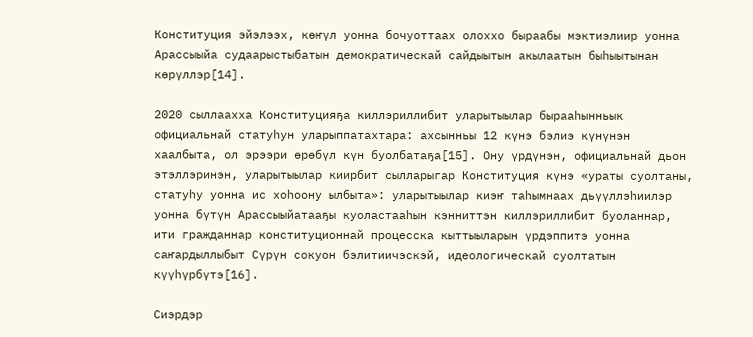Конституция эйэлээх, көҥүл уонна бочуоттаах олоххо быраабы мэктиэлиир уонна Арассыыйа судаарыстыбатын демократическай сайдыытын акылаатын быһыытынан көрүллэр[14].

2020 сыллаахха Конституцияҕа киллэриллибит уларытыылар бырааһынньык официальнай статуһун уларыппатахтара: ахсынньы 12 күнэ бэлиэ күнүнэн хаалбыта, ол эрээри өрөбүл күн буолбатаҕа[15]. Ону үрдүнэн, официальнай дьон этэллэринэн, уларытыылар киирбит сылларыгар Конституция күнэ «ураты суолтаны, статуһу уонна ис хоһоону ылбыта»: уларытыылар киэҥ таһымнаах дьүүллэһиилэр уонна бүтүн Арассыыйатааҕы куоластааһын кэнниттэн киллэриллибит буоланнар, ити гражданнар конституционнай процесска кыттыыларын үрдэппитэ уонна саҥардыллыбыт Сүрүн сокуон бэлитиичэскэй, идеологическай суолтатын күүһүрбүтэ[16].

Сиэрдэр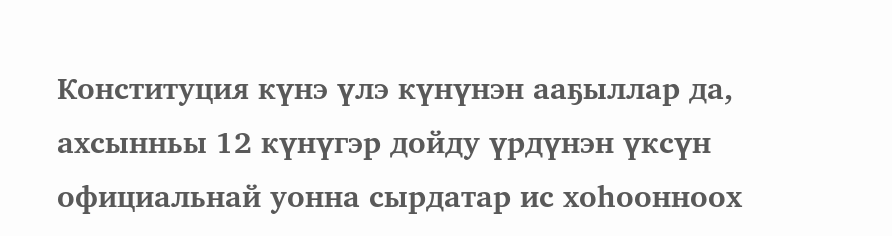Конституция күнэ үлэ күнүнэн ааҕыллар да, ахсынньы 12 күнүгэр дойду үрдүнэн үксүн официальнай уонна сырдатар ис хоһоонноох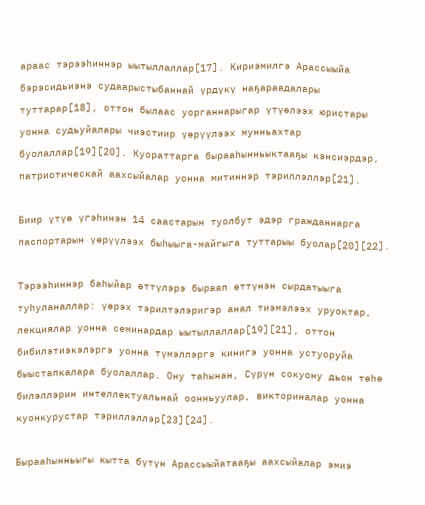араас тэрээһиннэр ыытыллаллар[17]. Кириэмилгэ Арассыыйа бэрэсидьиэнэ судаарыстыбаннай үрдүкү наҕараадалары туттарар[18], оттон былаас уорганнарыгар үтүөлээх юристары уонна судьуйалары чиэстиир үөрүүлээх мунньахтар буолаллар[19][20]. Куораттарга бырааһынньыктааҕы кэнсиэрдэр, патриотическай аахсыйалар уонна митиннэр тэриллэллэр[21].

Биир үтүө үгэһинэн 14 саастарын туолбут эдэр гражданнарга паспортарын үөрүүлээх быһыыга-майгыга туттарыы буолар[20][22].

Тэрээһиннэр баһыйар өттүлэрэ быраап өттүнэн сырдатыыга туһуланаллар: үөрэх тэрилтэлэригэр анал тиэмэлээх уруоктар, лекциялар уонна семинардар ыытыллаллар[19][21], оттон бибилэтиэкэлэргэ уонна түмэллэргэ кинигэ уонна устуоруйа быыстапкалара буолаллар. Ону таһынан, Сүрүн сокуону дьон төһө билэллэрин интеллектуальнай оонньуулар, викториналар уонна куонкурустар тэриллэллэр[23][24].

Бырааһынньыгы кытта бүтүн Арассыыйатааҕы аахсыйалар эмиэ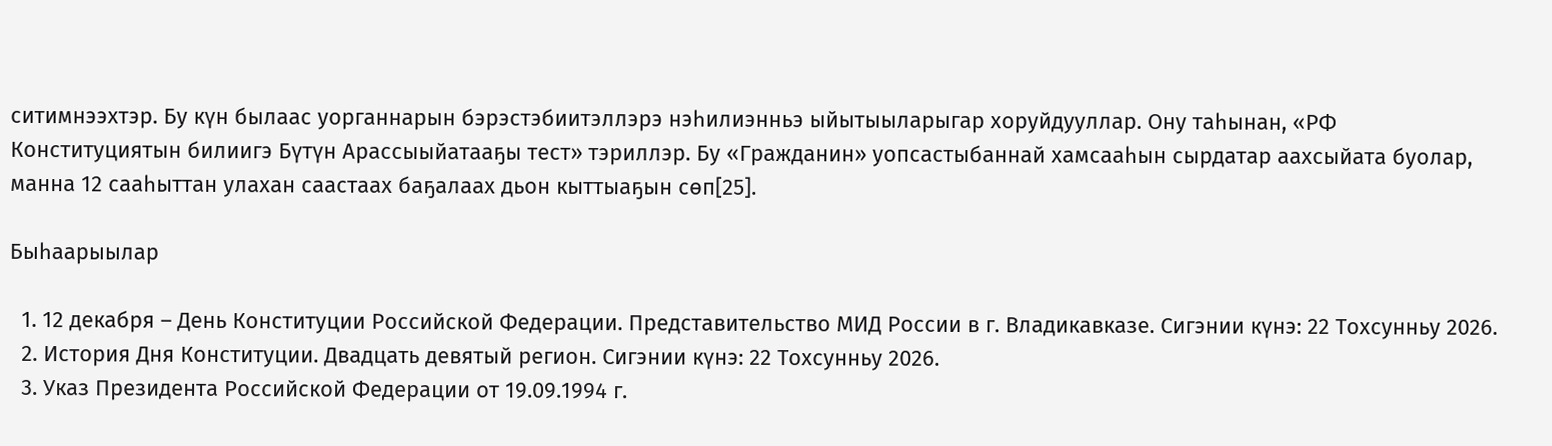ситимнээхтэр. Бу күн былаас уорганнарын бэрэстэбиитэллэрэ нэһилиэнньэ ыйытыыларыгар хоруйдууллар. Ону таһынан, «РФ Конституциятын билиигэ Бүтүн Арассыыйатааҕы тест» тэриллэр. Бу «Гражданин» уопсастыбаннай хамсааһын сырдатар аахсыйата буолар, манна 12 сааһыттан улахан саастаах баҕалаах дьон кыттыаҕын сөп[25].

Быһаарыылар

  1. 12 декабря – День Конституции Российской Федерации. Представительство МИД России в г. Владикавказе. Сигэнии күнэ: 22 Тохсунньу 2026.
  2. История Дня Конституции. Двадцать девятый регион. Сигэнии күнэ: 22 Тохсунньу 2026.
  3. Указ Президента Российской Федерации от 19.09.1994 г.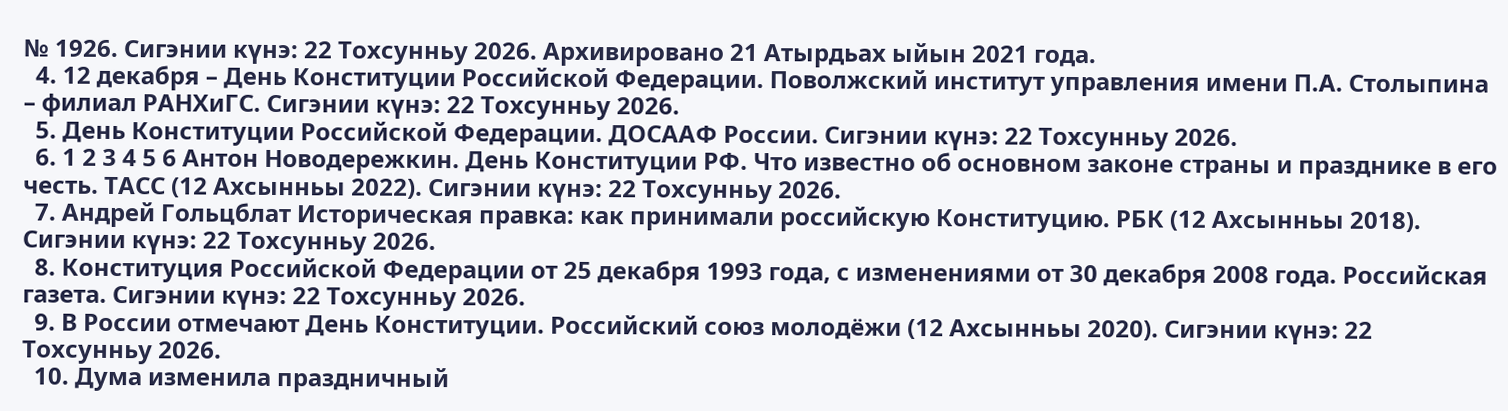№ 1926. Сигэнии күнэ: 22 Тохсунньу 2026. Архивировано 21 Атырдьах ыйын 2021 года.
  4. 12 декабря – День Конституции Российской Федерации. Поволжский институт управления имени П.А. Столыпина – филиал РАНХиГС. Сигэнии күнэ: 22 Тохсунньу 2026.
  5. День Конституции Российской Федерации. ДОСААФ России. Сигэнии күнэ: 22 Тохсунньу 2026.
  6. 1 2 3 4 5 6 Антон Новодережкин. День Конституции РФ. Что известно об основном законе страны и празднике в его честь. ТАСС (12 Ахсынньы 2022). Сигэнии күнэ: 22 Тохсунньу 2026.
  7. Андрей Гольцблат Историческая правка: как принимали российскую Конституцию. РБК (12 Ахсынньы 2018). Сигэнии күнэ: 22 Тохсунньу 2026.
  8. Конституция Российской Федерации от 25 декабря 1993 года, с изменениями от 30 декабря 2008 года. Российская газета. Сигэнии күнэ: 22 Тохсунньу 2026.
  9. В России отмечают День Конституции. Российский союз молодёжи (12 Ахсынньы 2020). Сигэнии күнэ: 22 Тохсунньу 2026.
  10. Дума изменила праздничный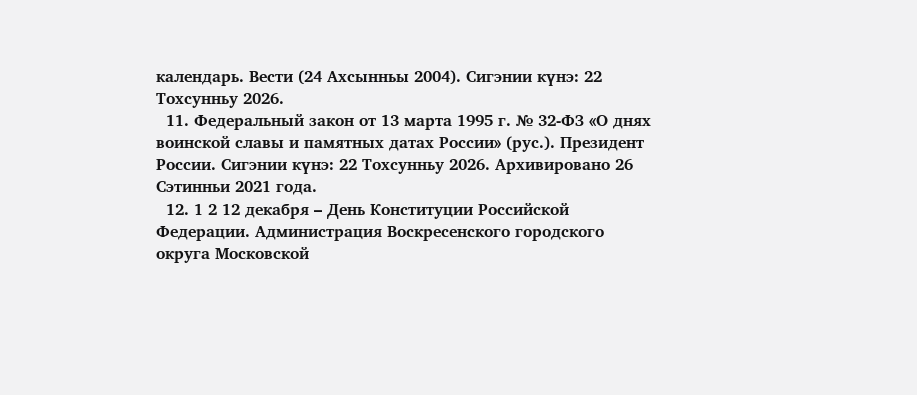календарь. Вести (24 Ахсынньы 2004). Сигэнии күнэ: 22 Тохсунньу 2026.
  11. Федеральный закон от 13 марта 1995 г. № 32-ФЗ «О днях воинской славы и памятных датах России» (рус.). Президент России. Сигэнии күнэ: 22 Тохсунньу 2026. Архивировано 26 Сэтинньи 2021 года.
  12. 1 2 12 декабря – День Конституции Российской Федерации. Администрация Воскресенского городского округа Московской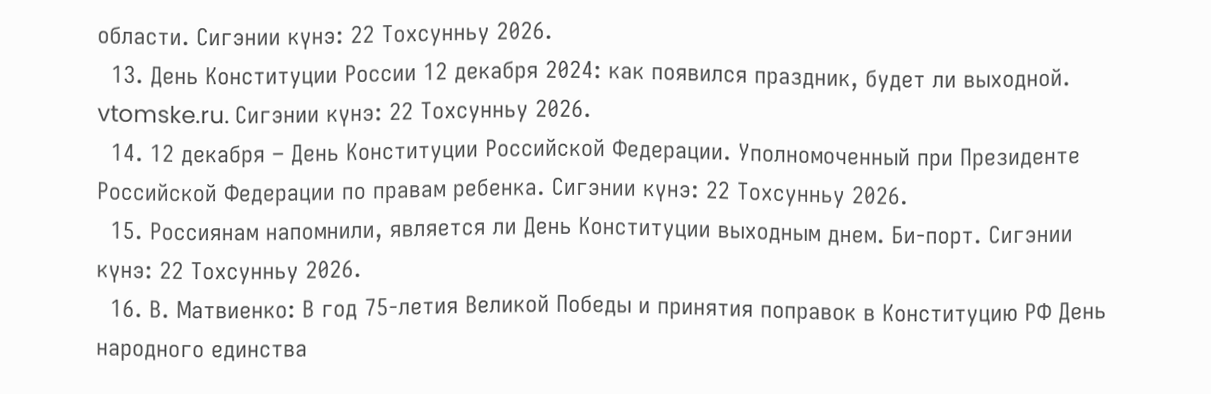области. Сигэнии күнэ: 22 Тохсунньу 2026.
  13. День Конституции России 12 декабря 2024: как появился праздник, будет ли выходной. vtomske.ru. Сигэнии күнэ: 22 Тохсунньу 2026.
  14. 12 декабря – День Конституции Российской Федерации. Уполномоченный при Президенте Российской Федерации по правам ребенка. Сигэнии күнэ: 22 Тохсунньу 2026.
  15. Россиянам напомнили, является ли День Конституции выходным днем. Би-порт. Сигэнии күнэ: 22 Тохсунньу 2026.
  16. В. Матвиенко: В год 75-летия Великой Победы и принятия поправок в Конституцию РФ День народного единства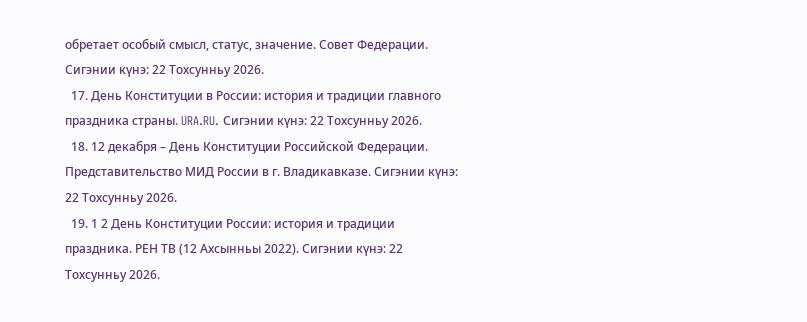обретает особый смысл, статус, значение. Совет Федерации. Сигэнии күнэ: 22 Тохсунньу 2026.
  17. День Конституции в России: история и традиции главного праздника страны. URA.RU. Сигэнии күнэ: 22 Тохсунньу 2026.
  18. 12 декабря – День Конституции Российской Федерации. Представительство МИД России в г. Владикавказе. Сигэнии күнэ: 22 Тохсунньу 2026.
  19. 1 2 День Конституции России: история и традиции праздника. РЕН ТВ (12 Ахсынньы 2022). Сигэнии күнэ: 22 Тохсунньу 2026.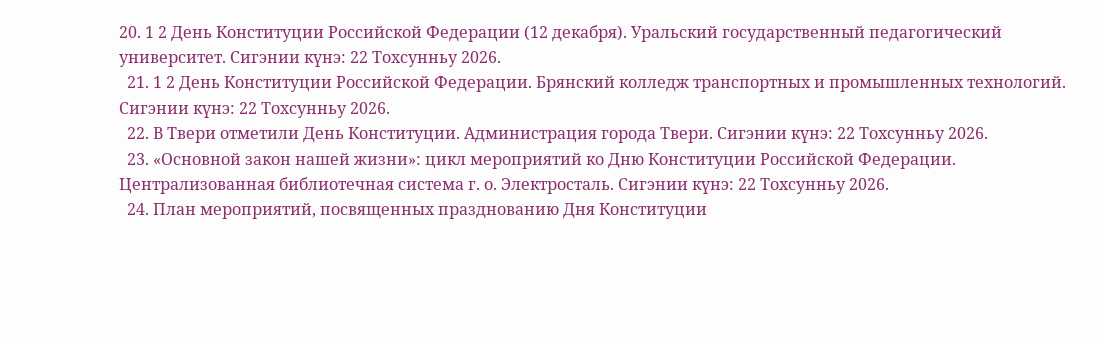20. 1 2 День Конституции Российской Федерации (12 декабря). Уральский государственный педагогический университет. Сигэнии күнэ: 22 Тохсунньу 2026.
  21. 1 2 День Конституции Российской Федерации. Брянский колледж транспортных и промышленных технологий. Сигэнии күнэ: 22 Тохсунньу 2026.
  22. В Твери отметили День Конституции. Администрация города Твери. Сигэнии күнэ: 22 Тохсунньу 2026.
  23. «Основной закон нашей жизни»: цикл мероприятий ко Дню Конституции Российской Федерации. Централизованная библиотечная система г. о. Электросталь. Сигэнии күнэ: 22 Тохсунньу 2026.
  24. План мероприятий, посвященных празднованию Дня Конституции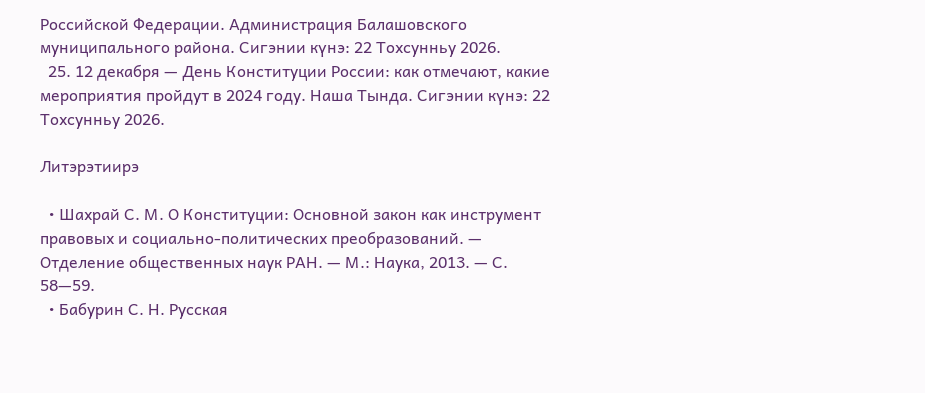Российской Федерации. Администрация Балашовского муниципального района. Сигэнии күнэ: 22 Тохсунньу 2026.
  25. 12 декабря — День Конституции России: как отмечают, какие мероприятия пройдут в 2024 году. Наша Тында. Сигэнии күнэ: 22 Тохсунньу 2026.

Литэрэтиирэ

  • Шахрай С. М. О Конституции: Основной закон как инструмент правовых и социально-политических преобразований. — Отделение общественных наук РАН. — М.: Наука, 2013. — С. 58—59.
  • Бабурин С. Н. Русская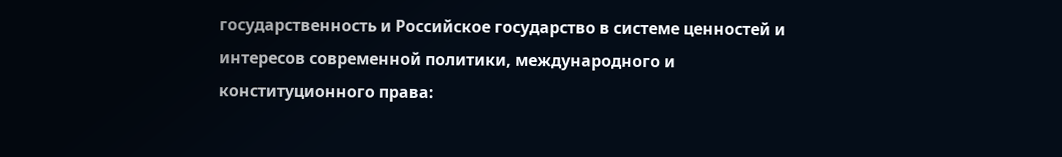государственность и Российское государство в системе ценностей и интересов современной политики, международного и конституционного права: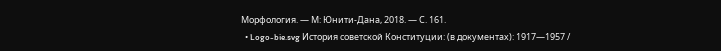Морфология. — М: Юнити-Дана, 2018. — С. 161.
  • Logo-bie.svg История советской Конституции: (в документах): 1917—1957 /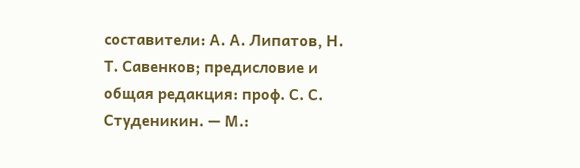составители: А. А. Липатов, Н. Т. Савенков; предисловие и общая редакция: проф. С. С. Студеникин. — М.: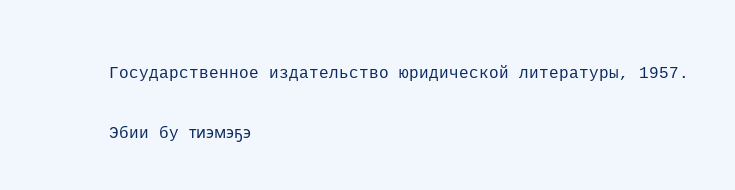Государственное издательство юридической литературы, 1957.

Эбии бу тиэмэҕэ